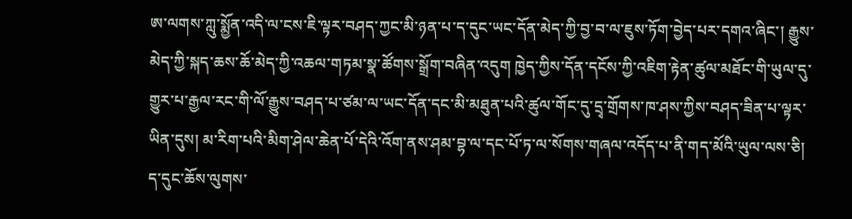ཨ་ལགས་ཀླུ་སྨྱོན་འདི་ལ་ངས་ཇི་ལྟར་བཤད་ཀྱང་མི་ཉན་པ་ད་དུང་ཡང་དོན་མེད་ཀྱི་བྱ་བ་ལ་ཇུས་ཏོག་བྱེད་པར་དགའ་ཞིང་། རྒྱུས་མེད་ཀྱི་སྐད་ཆས་ཆོ་མེད་ཀྱི་འཆལ་གཏམ་སྣ་ཚོགས་སྒྲོག་བཞིན་འདུག ཁྱེད་ཀྱིས་དོན་དངོས་ཀྱི་འཇིག་རྟེན་ཚུལ་མཐོང་གི་ཡུལ་དུ་གྱུར་པ་རྒྱལ་རང་གི་ལོ་རྒྱུས་བཤད་པ་ཙམ་ལ་ཡང་དོན་དང་མི་མཐུན་པའི་ཚུལ་གོང་དུ་དྲྭ་གྲོགས་ཁ་ཤས་ཀྱིས་བཤད་ཟིན་པ་ལྟར་ཡིན་དུས། མ་རིག་པའི་མིག་ཤེལ་ཆེན་པོ་དེའི་འོག་ནས་ཤམ་བྷ་ལ་དང་པོ་ཏ་ལ་སོགས་གཞལ་འདོད་པ་ནི་གད་མོའི་ཡུལ་ལས་ཅི། ད་དུང་ཆོས་ལུགས་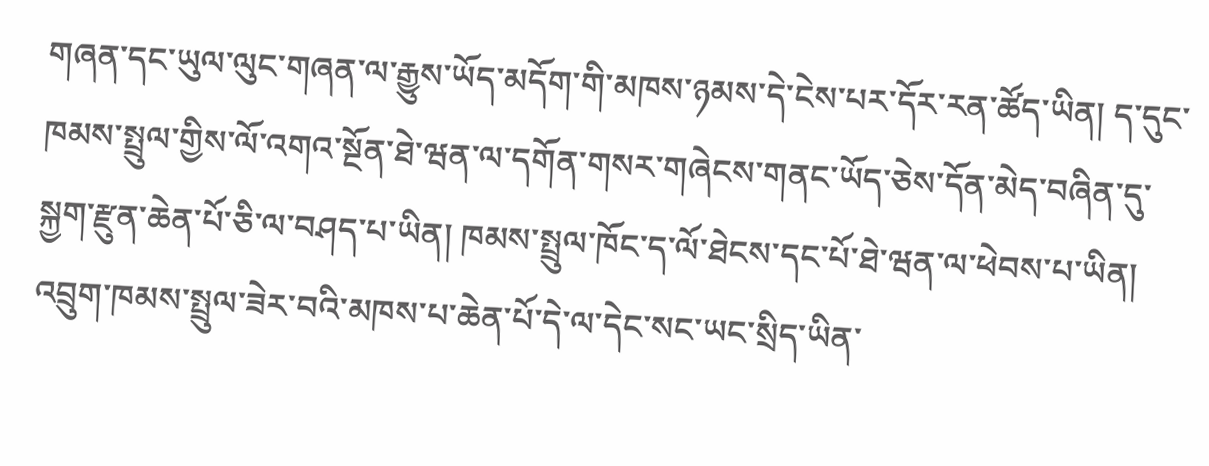གཞན་དང་ཡུལ་ལུང་གཞན་ལ་རྒྱུས་ཡོད་མདོག་གི་མཁས་ཉམས་དེ་ངེས་པར་དོར་རན་ཚོད་ཡིན། ད་དུང་ཁམས་སྤྲུལ་གྱིས་ལོ་འགའ་སྔོན་ཐེ་ཝན་ལ་དགོན་གསར་གཞེངས་གནང་ཡོད་ཅེས་དོན་མེད་བཞིན་དུ་སྐྱག་རྫུན་ཆེན་པོ་ཅི་ལ་བཤད་པ་ཡིན། ཁམས་སྤྲུལ་ཁོང་ད་ལོ་ཐེངས་དང་པོ་ཐེ་ཝན་ལ་ཕེབས་པ་ཡིན།
འབྲུག་ཁམས་སྤྲུལ་ཟེར་བའི་མཁས་པ་ཆེན་པོ་དེ་ལ་དེང་སང་ཡང་སྲིད་ཡིན་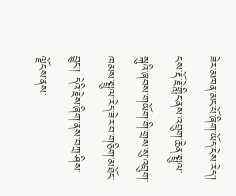ཟེར་མཁན་མང་པོ་ཞིག་ཡོད་ངེས་རེད་། ངས་རྡོ་རྗེ་གླིང་ནས་འབྲུག་ཆེན་སྤྲུལ་སྐུའི་ཞབས་གཡོག་གི་གྲས་སུ་འབྲུག་ཁམས་སྤྲུལ་རེད་ཟེར་བ་གཅིག་མཐོང་བྱུང་། དེའི་རྗེས་ཞིག་ནས་བཀྲ་ཤིས་ལྗོངས་ནས་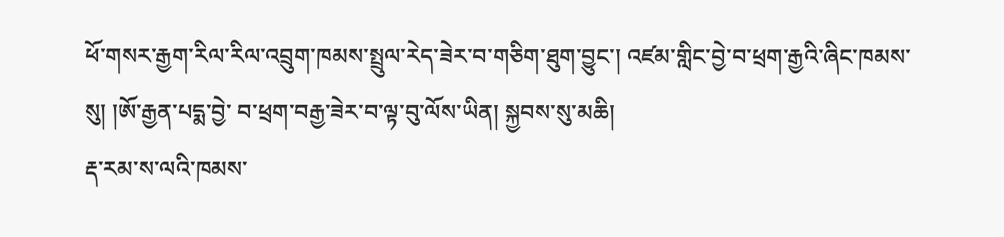ཕོ་གསར་རྒྱག་རིལ་རིལ་འབྲུག་ཁམས་སྤྲུལ་རེད་ཟེར་བ་གཅིག་ཐུག་བྱུང་། འཛམ་གླིང་བྱེ་བ་ཕྲག་རྒྱའི་ཞིང་ཁམས་སུ། །ཨོ་རྒྱན་པདྨ་བྱེ་ བ་ཕྲག་བརྒྱ་ཟེར་བ་ལྟ་བུ་ལོས་ཡིན། སྐྱབས་སུ་མཆི།
རྡ་རམ་ས་ལའི་ཁམས་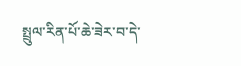སྤྲུལ་རིན་པོ་ཆེ་ཟེར་བ་དེ་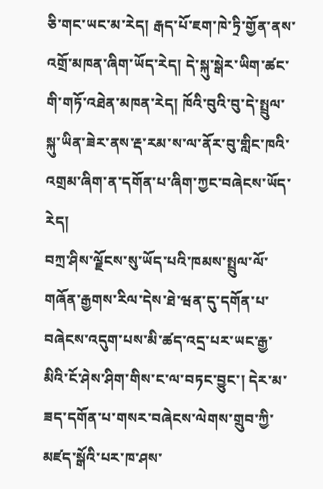ཅི་གང་ཡང་མ་རེད། རྒད་པོ་ཇག་ཁེ་ཏྲི་གྱོན་ནས་འགྲོ་མཁན་ཞིག་ཡོད་རེད། དེ་སྐུ་སྒེར་ཡིག་ཚང་གི་གཏོ་འཐེན་མཁན་རེད། ཁོའི་བུའི་བུ་དེ་སྤྲུལ་སྐུ་ཡིན་ཟེར་ནས་རྡ་རམ་ས་ལ་ནོར་བུ་གླིང་ཁའི་འགྲམ་ཞིག་ན་དགོན་པ་ཞིག་ཀྱང་བཞེངས་ཡོད་རེད།
བཀྲ་ཤིས་ལྗོངས་སུ་ཡོད་པའི་ཁམས་སྤྲུལ་ལོ་གཞོན་རྒྱགས་རིལ་དེས་ཐེ་ཝན་དུ་དགོན་པ་བཞེངས་འདུག་པས་མི་ཚད་འདྲ་པར་ཡང་རྒྱ་མིའི་ངོ་ཤེས་ཤིག་གིས་ང་ལ་བཏང་བྱུང་། དེར་མ་ཟད་དགོན་པ་གསར་བཞེངས་ལེགས་གྲུབ་ཀྱི་མཛད་སྒོའི་པར་ཁ་ཤས་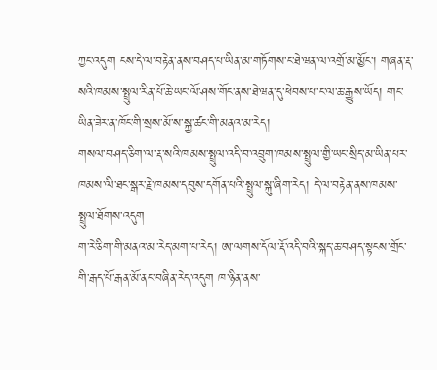ཀྱང་འདུག ངས་དེ་ལ་བརྟེན་ནས་བཤད་པ་ཡིན་མ་གཏོགས་ང་ཐེ་ཝན་ལ་འགྲོ་མ་མྱོང་། གཞན་རྡ་སའི་ཁམས་སྤྲུལ་རིན་པོ་ཆེ་ཡང་ལོ་ཤས་གོང་ནས་ཐེ་ཝན་དུ་ཕེབས་པ་ང་ལ་ཆ་རྒྱུས་ཡོད། གང་ཡིན་ཟེར་ན་ཁོང་གི་སྲས་མོ་ས་སྐྱ་ཚང་གི་མནའ་མ་རེད།
གསལ་བཤད་ཅིག་ལ་རྡ་སའི་ཁམས་སྤྲུལ་འདི་བ་འབྲུག་ཁམས་སྤྲུལ་གྱི་ཡང་སྲིད་མ་ཡིན་པར་ཁམས་ལི་ཐང་སྒར་རྗེ་ཁམས་དབུས་དགོན་པའི་སྤྲུལ་སྐུ་ཞིག་རེད། དེ་ལ་བརྟེན་ནས་ཁམས་སྤྲུལ་ཐོགས་འདུག
ག་རེ་ཅིག་གི་མནའ་མ་རེད་མག་པ་རེད། ཨ་ལགས་དོལ་རྡོ་འདི་བའི་སྐད་ཆ་བཤད་སྟངས་གྲོང་གི་རྒད་པོ་རྒན་མོ་ནང་བཞིན་རེད་འདུག ཁ་ཉིན་ནས་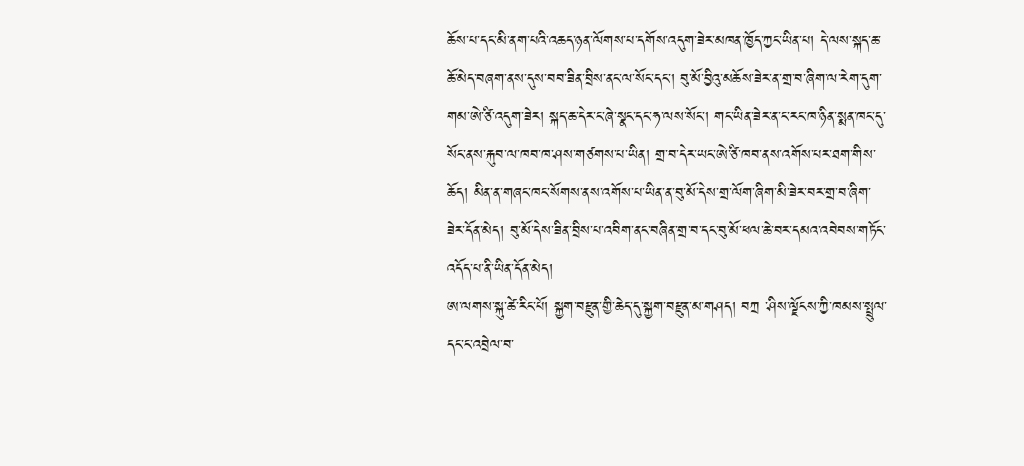ཆོས་པ་དང་མི་ནག་པའི་འཆད་ཉན་ལོགས་པ་དགོས་འདུག་ཟེར་མཁན་ཁྱོད་ཀྱང་ཡིན་པ། དེ་ལས་སྐད་ཆ་ཆོ་མེད་བཞག་ནས་དུས་བབ་ཟིན་བྲིས་ནང་ལ་སོང་དང་། བུ་མོ་བྱིའུ་མཆོས་ཟེར་ན་གྲ་བ་ཞིག་ལ་རེག་དུག་གམ་ཨེ་ཙི་འདུག་ཟེར། སྐད་ཆ་དེར་ང་ཞེ་སྣང་དང་ཧ་ལས་སོང་། གང་ཡིན་ཟེར་ན་ང་རང་ཁ་ཉིན་སྨན་ཁང་དུ་སོང་ནས་རྐུབ་ལ་ཁབ་ཁ་ཤས་གཙགས་པ་ཡིན། གྲ་བ་དེར་ཡང་ཨེ་ཙི་ཁབ་ནས་འགོས་པར་ཐག་གིས་ཆོད། མིན་ན་གཞང་ཁང་སོགས་ནས་འགོས་པ་ཡིན་ན་བུ་མོ་དེས་གྲ་ལོག་ཞིག་མི་ཟེར་བར་གྲ་བ་ཞིག་ཟེར་དོན་མེད། བུ་མོ་དེས་ཟིན་བྲིས་པ་འབིག་ནང་བཞིན་གྲ་བ་དང་བུ་མོ་ཕལ་ཆེ་བར་དམའ་འབེབས་གཏོང་འདོད་པ་ནི་ཡིན་དོན་མེད།
ཨ་ལགས་སྐུ་ཚེ་རིང་པོ། སྐྱག་བརྫུན་གྱི་ཆེད་དུ་སྐྱག་བརྫུན་མ་གཤད། བཀྲ ་ཤིས་ལྗོངས་ཀྱི་ཁམས་སྤྲུལ་དང་ང་འབྲེལ་བ་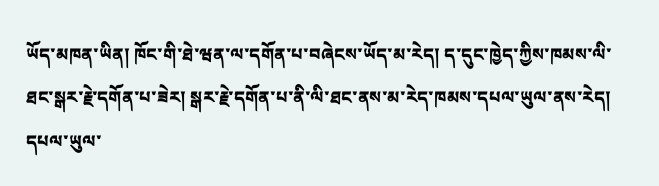ཡོད་མཁན་ཡིན། ཁོང་གི་ཐེ་ཝན་ལ་དགོན་པ་བཞེངས་ཡོད་མ་རེད། ད་དུང་ཁྱེད་ཀྱིས་ཁམས་ལི་ཐང་སྒར་རྗེ་དགོན་པ་ཟེར། སྒར་རྗེ་དགོན་པ་ནི་ལི་ཐང་ནས་མ་རེད་ཁམས་དཔལ་ཡུལ་ནས་རེད། དཔལ་ཡུལ་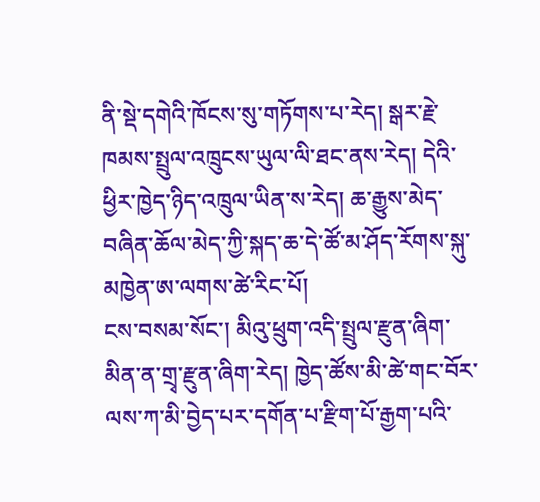ནི་སྡེ་དགེའི་ཁོངས་སུ་གཏོགས་པ་རེད། སྒར་རྗེ་ཁམས་སྤྲུལ་འཁྲུངས་ཡུལ་ལི་ཐང་ནས་རེད། དེའི་ཕྱིར་ཁྱེད་ཉིད་འཁྲུལ་ཡིན་ས་རེད། ཆ་རྒྱུས་མེད་བཞིན་ཆོལ་མེད་ཀྱི་སྐད་ཆ་དེ་ཚོ་མ་ཤོད་རོགས་སྐུ་མཁྱེན་ཨ་ལགས་ཚེ་རིང་པོ།
ངས་བསམ་སོང་། མིའུ་ཕྲུག་འདི་སྤྲུལ་རྫུན་ཞིག་མིན་ན་གྲྭ་རྫུན་ཞིག་རེད། ཁྱེད་ཚོས་མི་ཚེ་གང་བོར་ལས་ཀ་མི་བྱེད་པར་དགོན་པ་རྫིག་པོ་རྒྱག་པའི་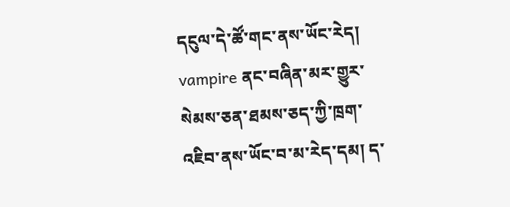དངུལ་དེ་ཚོ་གང་ནས་ཡོང་རེད། vampire ནང་བཞིན་མར་གྱུར་སེམས་ཅན་ཐམས་ཅད་ཀྱི་ཁྲག་འཇིབ་ནས་ཡོང་བ་མ་རེད་དམ། ད་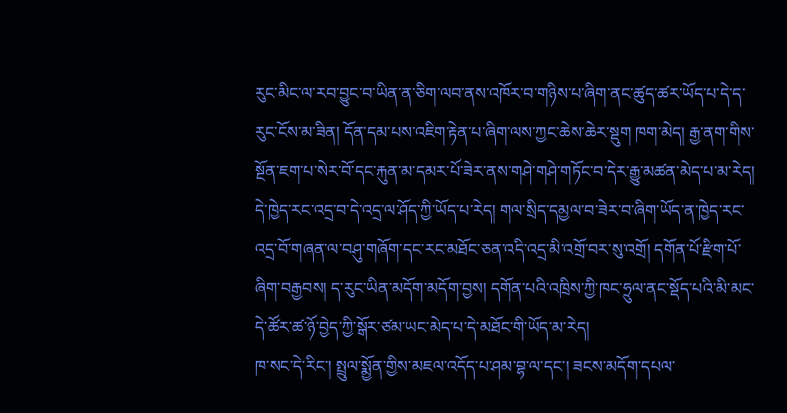རུང་མིང་ལ་རབ་བྱུང་བ་ཡིན་ན་ཅིག་ལབ་ནས་འཁོར་བ་གཉིས་པ་ཞིག་ནང་ཚུད་ཚར་ཡོད་པ་དེ་ད་རུང་ངོས་མ་ཟིན། དོན་དམ་པས་འཇིག་རྟེན་པ་ཞིག་ལས་ཀྱང་ཆེས་ཆེར་སྡུག ཁག་མེད། རྒྱ་ནག་གིས་སྔོན་ཇག་པ་སེར་བོ་དང་རྐུན་མ་དམར་པོ་ཟེར་ནས་གཤེ་གཤེ་གཏོང་བ་དེར་རྒྱུ་མཚན་མེད་པ་མ་རེད། དེ་ཁྱེད་རང་འདྲ་བ་དེ་འདྲ་ལ་ཤོད་ཀྱི་ཡོད་པ་རེད། གལ་སྲིད་དམྱལ་བ་ཟེར་བ་ཞིག་ཡོད་ན་ཁྱེད་རང་འདྲ་བོ་གཞན་ལ་བཤུ་གཞོག་དང་རང་མཐོང་ཅན་འདི་འདྲ་མི་འགྲོ་བར་སུ་འགྲོ། དགོན་པོ་རྫིག་པོ་ཞིག་བརྒྱབས། ད་རུང་ཡིན་མདོག་མདོག་བྱས། དགོན་པའི་འཁྲིས་ཀྱི་ཁང་ཧྲུལ་ནང་སྡོད་པའི་མི་མང་དེ་ཚོར་ཚ་ཉོ་བྱེད་ཀྱི་སྒོར་ཙམ་ཡང་མེད་པ་དེ་མཐོང་གི་ཡོད་མ་རེད།
ཁ་སང་དེ་རིང་། སྤྲུལ་སྨྱོན་གྱིས་མཇལ་འདོད་པ་ཤམ་བྷ་ལ་དང་། ཟངས་མདོག་དཔལ་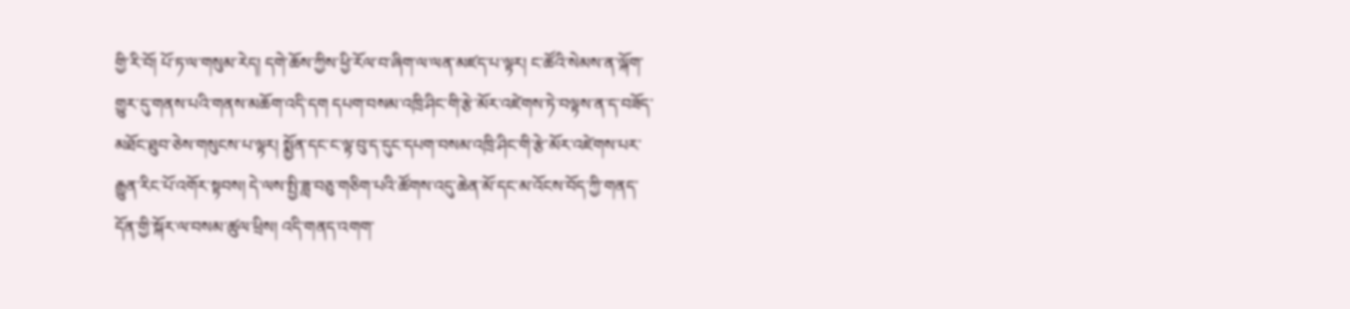གྱི་རི་བོ། པོ་ཏ་ལ་གསུམ་རེད། དགེ་ཆོས་ཀྱིས་ཕྱི་རོལ་བ་ཞིག་ལ་ལན་མཛད་པ་ལྟར། ང་ཚོའི་སེམས་ན་ལྐོག་གྱུར་དུ་གནས་པའི་གནས་མཆོག་འདི་དག དཔག་བསམ་འཁྲི་ཤིང་གི་རྩེ་མོར་འཛེགས་ཏེ་བལྟས་ན་ད་བཟོད་མཐོང་ཐུབ་ཅེས་གསུངས་པ་ལྟར། སྨྱོན་དང་ང་ལྟ་བུ་ད་དུང་དཔག་བསམ་འཁྲི་ཤིང་གི་རྩེ་མོར་འཛེགས་པར་རྒྱུན་རིང་པོ་འགོར་སྟབས། དེ་ལས་སྤྱི་ཟླ་བཅུ་གཅིག་པའི་ཚོགས་འདུ་ཆེན་མོ་དང་མ་འོངས་བོད་ཀྱི་གནད་དོན་གྱི་སྐོར་ལ་བསམ་ཚུལ་ཕྲིས། འདི་གནད་འགག་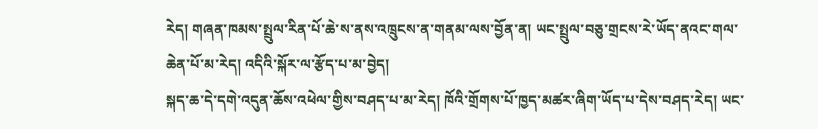རེད། གཞན་ཁམས་སྤྲུལ་རིན་པོ་ཆེ་ས་ནས་འཁྲུངས་ན་གནམ་ལས་བྱོན་ན། ཡང་སྤྲུལ་བཅུ་གྲངས་རེ་ཡོད་ནའང་གལ་ཆེན་པོ་མ་རེད། འདིའི་སྐོར་ལ་རྩོད་པ་མ་བྱེད།
སྐད་ཆ་དེ་དགེ་འདུན་ཆོས་འཕེལ་གྱིས་བཤད་པ་མ་རེད། ཁོའི་གྲོགས་པོ་ཁྱད་མཚར་ཞིག་ཡོད་པ་དེས་བཤད་རེད། ཡང་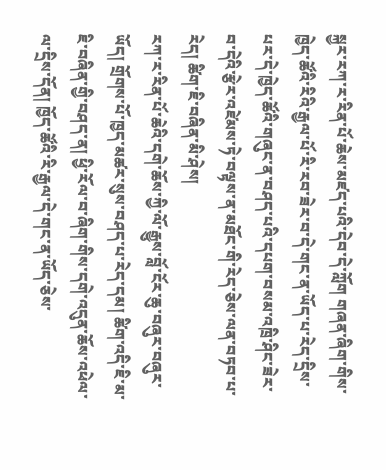སྐྱར་རཀ་ར་རིན་པོ་ཆེས་མཛད་པའི་དེབ་དེ་ཀློག གཞན་ཞིག་གིས་ཁྱེད་ཚོའི་རིའི་རྒྱལ་པོ་རི་རབ་ཟེར་བ་དེ་གང་ན་ཡོད་པ་རེད་དྲིས་པར་དེ་ཁྱེད་ཚོའི་གཞུང་ན་བཤད་པའི་དཔག་བསམ་འཁྲི་ཤིང་ཟེར་བ་དེའི་རྩེར་འཛེམས་ཏེ་བལྟས་ན་མཐོང་གི་རེད་ཅེས་ལན་བཏབ་པ་རེད། ཚིག་ཇི་བཞིན་མི་ཤེས།
རཀ་ར་རིན་པོ་ཆེའི་དགེ་ཆོས་ཀྱི་ལོ་རྒྱུས་བློ་ངོར་ཆུ་བཞུར་བཞུར་ཡོད། གྲོགས་པོ་ཁྱད་མཚར་སུས་བཤད་པ་རེད་དམ། ཚིག་འདི་ཇི་མ་ཇི་བཞིན་གྱི་བཤད་ན། ཕྱི་རོལ་བ་ཞིག་གིས་དགེ་འདུན་ཆོས་འཕེལ་ལ་དྲིས་དོན། ཁྱོད་ཚོའི་རི་རྒྱལ་དེ་གང་ན་ཡོད་ཅེས་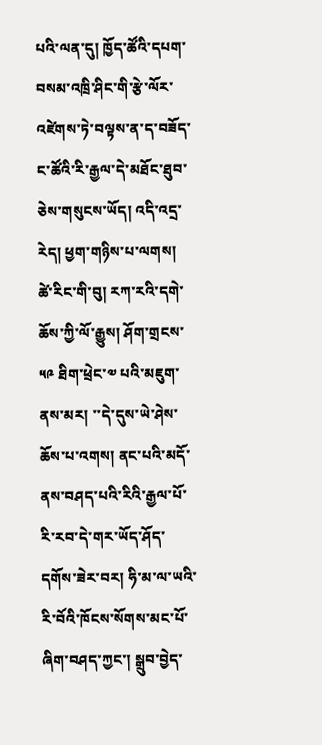པའི་ལན་དུ། ཁྱོད་ཚོའི་དཔག་བསམ་འཁྲི་ཤིང་གི་རྩེ་ལོར་འཛེགས་ཏེ་བལྟས་ན་ད་བཟོད་ང་ཚོའི་རི་རྒྱལ་དེ་མཐོང་ཐུབ་ཅེས་གསུངས་ཡོད། འདི་འདྲ་རེད། ཕྱག་གཉིས་པ་ལགས།
ཚེ་རིང་གི་བུ། རཀ་རའི་དགེ་ཆོས་ཀྱི་ལོ་རྒྱུས། ཤོག་གྲངས་༥༩ ཐིག་ཕྲེང་༧ པའི་མཇུག་ནས་མར། ་་དེ་དུས་ཡེ་ཤེས་ཆོས་པ་འགས། ནང་པའི་མདོ་ནས་བཤད་པའི་རིའི་རྒྱལ་པོ་རི་རབ་དེ་གར་ཡོད་ཤོད་དགོས་ཟེར་བར། ཧི་མ་ལ་ཡའི་རི་བོའི་ཁོངས་སོགས་མང་པོ་ཞིག་བཤད་ཀྱང་། སྒྲུབ་བྱེད་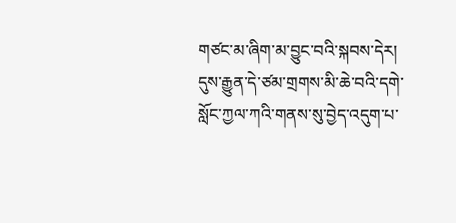གཙང་མ་ཞིག་མ་བྱུང་བའི་སྐབས་དེར། དུས་རྒྱུན་དེ་ཙམ་གྲགས་མི་ཆེ་བའི་དགེ་སློང་ཀྱལ་ཀའི་གནས་སུ་བྱེད་འདུག་པ་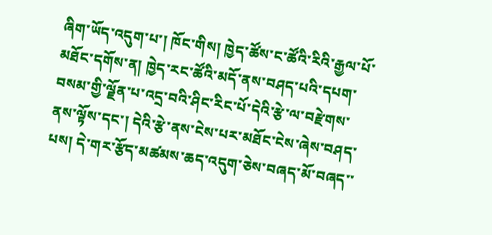ཞིག་ཡོད་འདུག་པ་། ཁོང་གིས། ཁྱེད་ཚོས་ང་ཚོའི་རིའི་རྒྱལ་པོ་མཐོང་དགོས་ན། ཁྱེད་རང་ཚོའི་མདོ་ནས་བཤད་པའི་དཔག་བསམ་གྱི་ལྗོན་པ་འདྲ་བའི་ཤིང་རིང་པོ་དེའི་རྩེ་ལ་བརྫེགས་ནས་ལྟོས་དང་། དེའི་རྩེ་ནས་ངེས་པར་མཐོང་ངེས་ཞེས་བཤད་པས། དེ་གར་རྩོད་མཚམས་ཆད་འདུག་ཅེས་བཞད་མོ་བཞད་་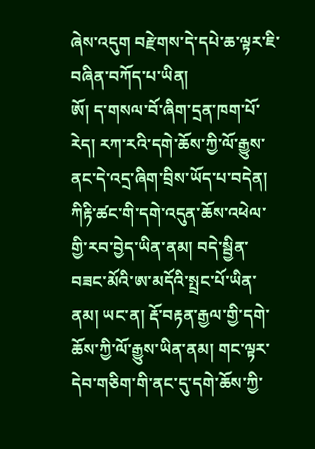ཞེས་འདུག བརྫེགས་དེ་དཔེ་ཆ་ལྟར་ཇི་བཞིན་བཀོད་པ་ཡིན།
ཨོ། ད་གསལ་བོ་ཞིག་དྲན་ཁག་པོ་རེད། རཀ་རའི་དགེ་ཆོས་ཀྱི་ལོ་རྒྱུས་ནང་དེ་འདྲ་ཞིག་བྲིས་ཡོད་པ་བདེན། ཀིརྟི་ཚང་གི་དགེ་འདུན་ཆོས་འཕེལ་གྱི་རབ་བྱེད་ཡིན་ནམ། བདེ་སྦྱིན་བཟང་མོའི་ཨ་མདོའི་སྤྲང་པོ་ཡིན་ནམ། ཡང་ན། རྡོ་བརྟན་རྒྱལ་གྱི་དགེ་ཆོས་ཀྱི་ལོ་རྒྱུས་ཡིན་ནམ། གང་ལྟར་དེབ་གཅིག་གི་ནང་དུ་དགེ་ཆོས་ཀྱི་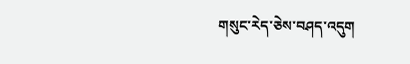གསུང་རེད་ཅེས་བཤད་འདུག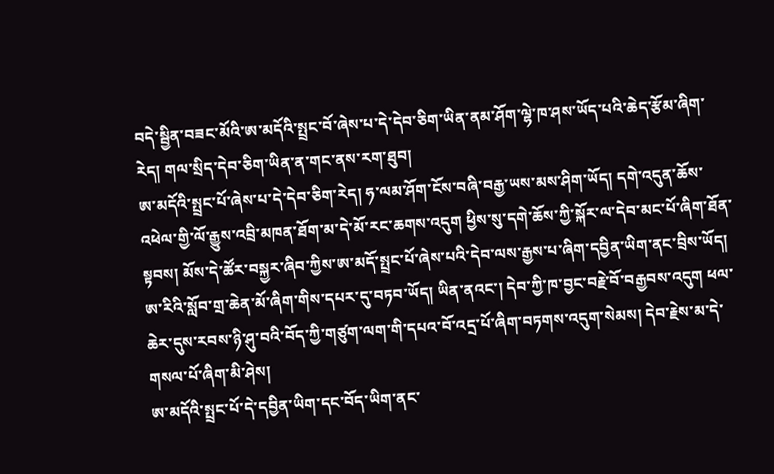བདེ་སྦྱིན་བཟང་མོའི་ཨ་མདོའི་སྤྲང་བོ་ཞེས་པ་དེ་དེབ་ཅིག་ཡིན་ནམ་ཤོག་ལྷེ་ཁ་ཤས་ཡོད་པའི་ཆེད་རྩོམ་ཞིག་རེད། གལ་སྲིད་དེབ་ཅིག་ཡིན་ན་གང་ནས་རག་ཐུབ།
ཨ་མདོའི་སྤྲང་པོ་ཞེས་པ་དེ་དེབ་ཅིག་རེད། ཧ་ལམ་ཤོག་ངོས་བཞི་བརྒྱ་ཡས་མས་ཤིག་ཡོད། དགེ་འདུན་ཆོས་འཕེལ་གྱི་ལོ་རྒྱུས་འབྲི་མཁན་ཐོག་མ་དེ་མོ་རང་ཆགས་འདུག ཕྱིས་སུ་དགེ་ཆོས་ཀྱི་སྐོར་ལ་དེབ་མང་པོ་ཞིག་ཐོན་སྟབས། མོས་དེ་ཚོར་བསྐྱར་ཞིབ་ཀྱིས་ཨ་མདོ་སྤྲང་པོ་ཞེས་པའི་དེབ་ལས་རྒྱས་པ་ཞིག་དབྱིན་ཡིག་ནང་བྲིས་ཡོད། ཨ་རིའི་སློབ་གྲ་ཆེན་མོ་ཞིག་གིས་དཔར་དུ་བཏབ་ཡོད། ཡིན་ནའང་། དེབ་ཀྱི་ཁ་བྱང་བརྗེ་བོ་བརྒྱབས་འདུག ཕལ་ཆེར་དུས་རབས་ཉི་ཤུ་བའི་བོད་ཀྱི་གཙུག་ལག་གི་དཔའ་བོ་འདྲ་པོ་ཞིག་བཏགས་འདུག་སེམས། དེབ་རྗེས་མ་དེ་གསལ་པོ་ཞིག་མི་ཤེས།
ཨ་མདོའི་སྤྲང་པོ་དེ་དབྱིན་ཡིག་དང་བོད་ཡིག་ནང་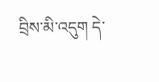བྲིས་མི་འདུག དེ་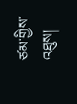ཙམ་གྱིས་འཐུས།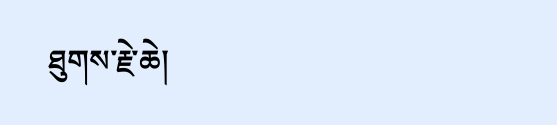ཐུགས་རྗེ་ཆེ།